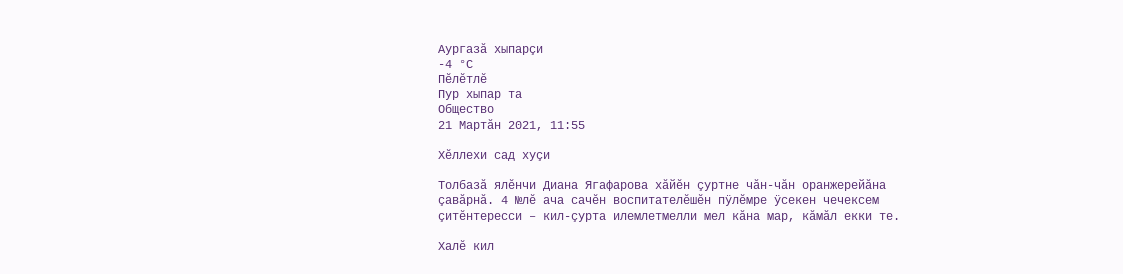Аургазă хыпарçи
-4 °С
Пӗлӗтлӗ
Пур хыпар та
Общество
21 Мартӑн 2021, 11:55

Хĕллехи сад хуçи

Толбазă ялĕнчи Диана Ягафарова хăйĕн çуртне чăн-чăн оранжерейăна çавăрнă. 4 №лĕ ача сачĕн воспитателĕшĕн пÿлĕмре ÿсекен чечексем çитĕнтересси – кил-çурта илемлетмелли мел кăна мар, кăмăл екки те.

Халĕ кил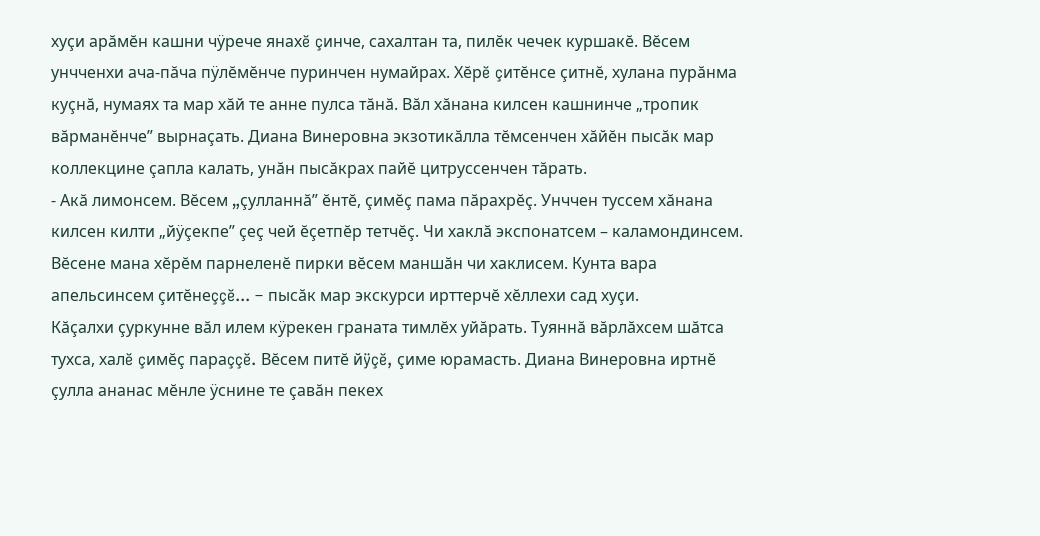хуçи арăмĕн кашни чÿрече янахĕ çинче, сахалтан та, пилĕк чечек куршакĕ. Вĕсем унчченхи ача-пăча пÿлĕмĕнче пуринчен нумайрах. Хĕрĕ çитĕнсе çитнĕ, хулана пурăнма куçнă, нумаях та мар хăй те анне пулса тăнă. Вăл хăнана килсен кашнинче „тропик вăрманĕнче” вырнаçать. Диана Винеровна экзотикăлла тĕмсенчен хăйĕн пысăк мар коллекцине çапла калать, унăн пысăкрах пайĕ цитруссенчен тăрать.
- Акă лимонсем. Вĕсем „çулланнă” ĕнтĕ, çимĕç пама пăрахрĕç. Унччен туссем хăнана килсен килти „йÿçекпе” çеç чей ĕçетпĕр тетчĕç. Чи хаклă экспонатсем – каламондинсем. Вĕсене мана хĕрĕм парнеленĕ пирки вĕсем маншăн чи хаклисем. Кунта вара апельсинсем çитĕнеççĕ... – пысăк мар экскурси ирттерчĕ хĕллехи сад хуçи.
Кăçалхи çуркунне вăл илем кÿрекен граната тимлĕх уйăрать. Туяннă вăрлăхсем шăтса тухса, халĕ çимĕç параççĕ. Вĕсем питĕ йÿçĕ, çиме юрамасть. Диана Винеровна иртнĕ çулла ананас мĕнле ÿснине те çавăн пекех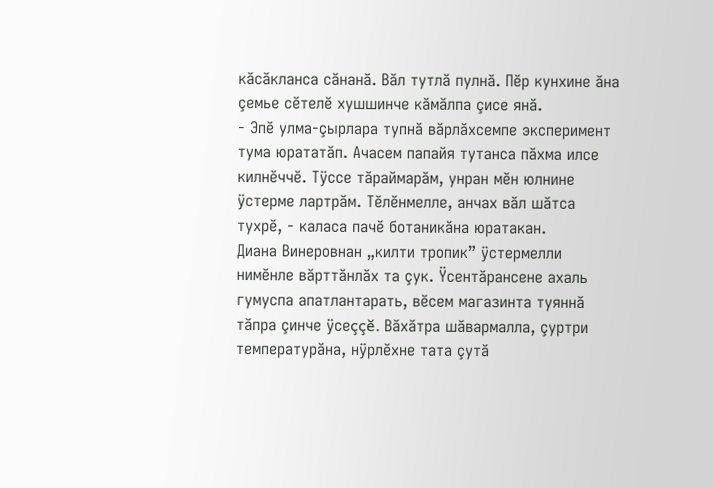кăсăкланса сăнанă. Вăл тутлă пулнă. Пĕр кунхине ăна çемье сĕтелĕ хушшинче кăмăлпа çисе янă.
- Эпĕ улма-çырлара тупнă вăрлăхсемпе эксперимент тума юрататăп. Ачасем папайя тутанса пăхма илсе килнĕччĕ. Тÿссе тăраймарăм, унран мĕн юлнине ÿстерме лартрăм. Тĕлĕнмелле, анчах вăл шăтса тухрĕ, - каласа пачĕ ботаникăна юратакан.
Диана Винеровнан „килти тропик” ÿстермелли нимĕнле вăрттăнлăх та çук. Ÿсентăрансене ахаль гумуспа апатлантарать, вĕсем магазинта туяннă тăпра çинче ÿсеççĕ. Вăхăтра шăвармалла, çуртри температурăна, нÿрлĕхне тата çутă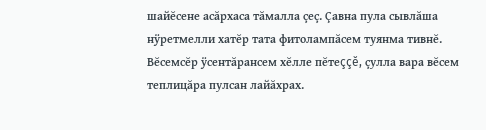шайĕсене асăрхаса тăмалла çеç. Çавна пула сывлăша нÿретмелли хатĕр тата фитолампăсем туянма тивнĕ. Вĕсемсĕр ÿсентăрансем хĕлле пĕтеççĕ, çулла вара вĕсем теплицăра пулсан лайăхрах.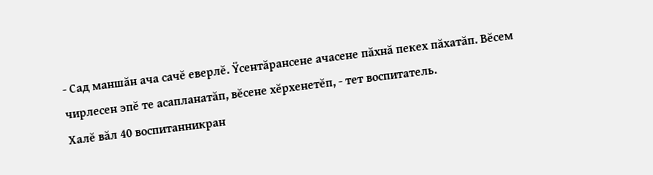- Сад маншăн ача сачĕ еверлĕ. Ÿсентăрансене ачасене пăхнă пекех пăхатăп. Вĕсем чирлесен эпĕ те асапланатăп, вĕсене хĕрхенетĕп, - тет воспитатель.
Халĕ вăл 40 воспитанникран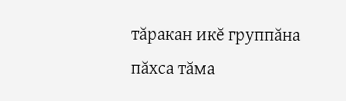тăракан икĕ группăна пăхса тăма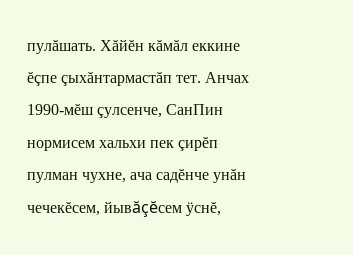пулăшать. Хăйĕн кăмăл еккине ĕçпе çыхăнтармастăп тет. Анчах 1990-мĕш çулсенче, СанПин нормисем хальхи пек çирĕп пулман чухне, ача садĕнче унăн чечекĕсем, йывăçĕсем ÿснĕ,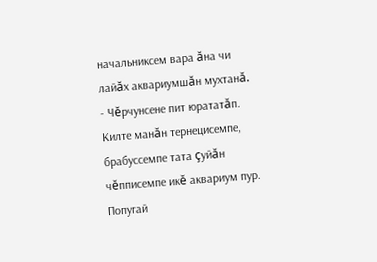начальниксем вара ăна чи лайăх аквариумшăн мухтанă.
- Чĕрчунсене пит юрататăп. Килте манăн тернецисемпе, брабуссемпе тата çуйăн чĕпписемпе икĕ аквариум пур. Попугай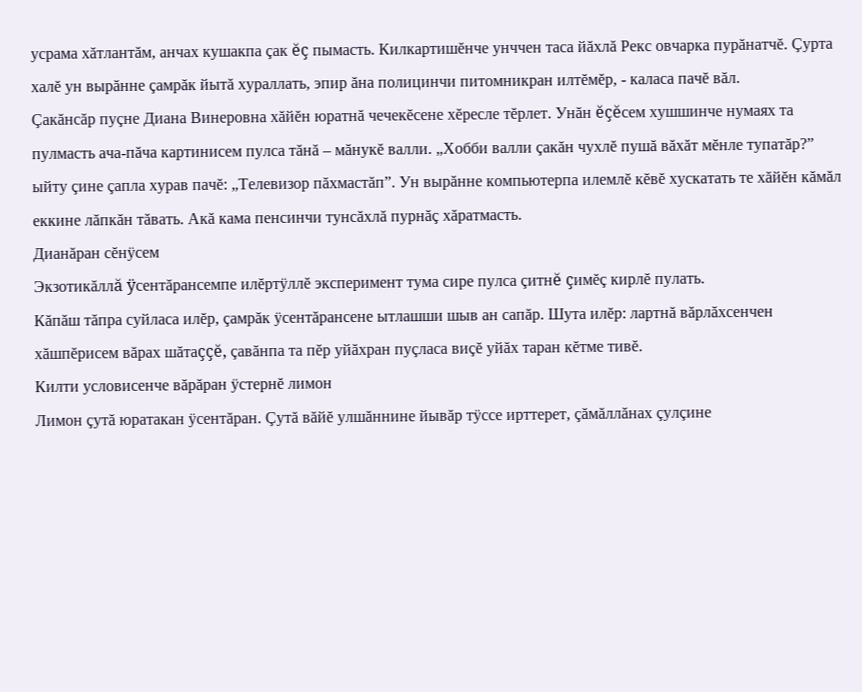усрама хăтлантăм, анчах кушакпа çак ĕç пымасть. Килкартишĕнче унччен таса йăхлă Рекс овчарка пурăнатчĕ. Çурта халĕ ун вырăнне çамрăк йытă хураллать, эпир ăна полицинчи питомникран илтĕмĕр, - каласа пачĕ вăл.
Çакăнсăр пуçне Диана Винеровна хăйĕн юратнă чечекĕсене хĕресле тĕрлет. Унăн ĕçĕсем хушшинче нумаях та пулмасть ача-пăча картинисем пулса тăнă – мăнукĕ валли. „Хобби валли çакăн чухлĕ пушă вăхăт мĕнле тупатăр?” ыйту çине çапла хурав пачĕ: „Телевизор пăхмастăп”. Ун вырăнне компьютерпа илемлĕ кĕвĕ хускатать те хăйĕн кăмăл еккине лăпкăн тăвать. Акă кама пенсинчи тунсăхлă пурнăç хăратмасть.
Дианăран сĕнÿсем
Экзотикăллă ÿсентăрансемпе илĕртÿллĕ эксперимент тума сире пулса çитнĕ çимĕç кирлĕ пулать.
Кăпăш тăпра суйласа илĕр, çамрăк ÿсентăрансене ытлашши шыв ан сапăр. Шута илĕр: лартнă вăрлăхсенчен хăшпĕрисем вăрах шăтаççĕ, çавăнпа та пĕр уйăхран пуçласа виçĕ уйăх таран кĕтме тивĕ.
Килти условисенче вăрăран ÿстернĕ лимон
Лимон çутă юратакан ÿсентăран. Çутă вăйĕ улшăннине йывăр тÿссе ирттерет, çăмăллăнах çулçине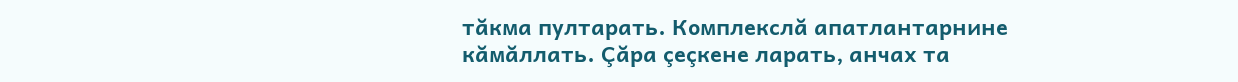тăкма пултарать. Комплекслă апатлантарнине кăмăллать. Çăра çеçкене ларать, анчах та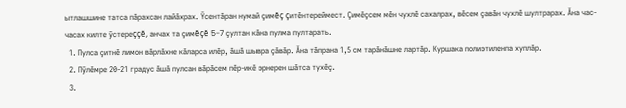ытлашшине татса пăрахсан лайăхрах. Ÿсентăран нумай çимĕç çитĕнтереймест. Çимĕçсем мĕн чухлĕ сахалрах, вĕсем çавăн чухлĕ шултрарах. Ăна час-часах килте ÿстереççĕ, анчах та çимĕçĕ 5-7 çултан кăна пулма пултарать.
  1. Пулса çитнĕ лимон вăрлăхне кăларса илĕр, ăшă шывра çăвăр. Ăна тăпрана 1,5 см тарăнăшне лартăр. Куршака полиэтиленпа хуплăр.
  2. Пÿлĕмре 20-21 градус ăшă пулсан вăрăсем пĕр-икĕ эрнерен шăтса тухĕç.
  3.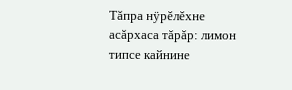Тăпра нÿрĕлĕхне асăрхаса тăрăр: лимон типсе кайнине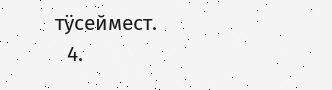тÿсеймест.
  4.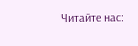Читайте нас: